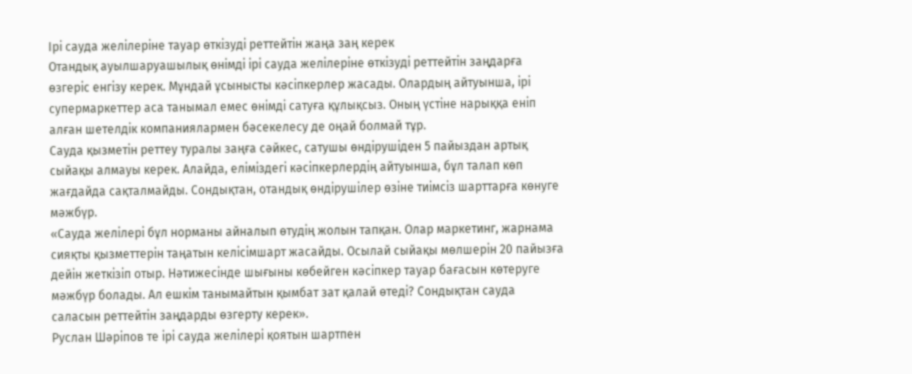Ірі сауда желілеріне тауар өткізуді реттейтін жаңа заң керек
Отандық ауылшаруашылық өнімді ірі сауда желілеріне өткізуді реттейтін заңдарға өзгеріс енгізу керек. Мұндай ұсынысты кәсіпкерлер жасады. Олардың айтуынша, ірі супермаркеттер аса танымал емес өнімді сатуға құлықсыз. Оның үстіне нарыққа еніп алған шетелдік компаниялармен бәсекелесу де оңай болмай тұр.
Сауда қызметін реттеу туралы заңға сәйкес, сатушы өндірушіден 5 пайыздан артық сыйақы алмауы керек. Алайда, еліміздегі кәсіпкерлердің айтуынша, бұл талап көп жағдайда сақталмайды. Сондықтан, отандық өндірушілер өзіне тиімсіз шарттарға көнуге мәжбүр.
«Сауда желілері бұл норманы айналып өтудің жолын тапқан. Олар маркетинг, жарнама сияқты қызметтерін таңатын келісімшарт жасайды. Осылай сыйақы мөлшерін 20 пайызға дейін жеткізіп отыр. Нәтижесінде шығыны көбейген кәсіпкер тауар бағасын көтеруге мәжбүр болады. Ал ешкім танымайтын қымбат зат қалай өтеді? Сондықтан сауда саласын реттейтін заңдарды өзгерту керек».
Руслан Шәріпов те ірі сауда желілері қоятын шартпен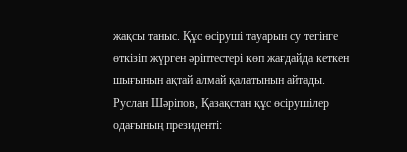жақсы таныс. Құс өсіруші тауарын су тегінге өткізіп жүрген әріптестері көп жағдайда кеткен шығынын ақтай алмай қалатынын айтады.
Руслан Шәріпов, Қазақстан құс өсірушілер одағының президенті: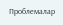Проблемалар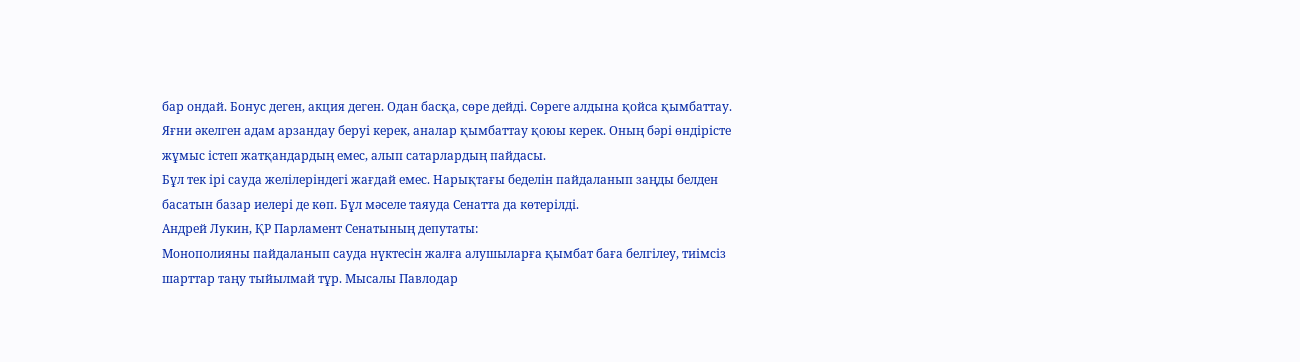бар ондай. Бонус деген, акция деген. Одан басқа, сөре дейді. Сөреге алдына қойса қымбаттау. Яғни әкелген адам арзандау беруі керек, аналар қымбаттау қоюы керек. Оның бәрі өндірісте жұмыс істеп жатқандардың емес, алып сатарлардың пайдасы.
Бұл тек ірі сауда желілеріндегі жағдай емес. Нарықтағы беделін пайдаланып заңды белден басатын базар иелері де көп. Бұл мәселе таяуда Сенатта да көтерілді.
Андрей Лукин, ҚР Парламент Сенатының депутаты:
Монополияны пайдаланып сауда нүктесін жалға алушыларға қымбат баға белгілеу, тиімсіз шарттар таңу тыйылмай тұр. Мысалы Павлодар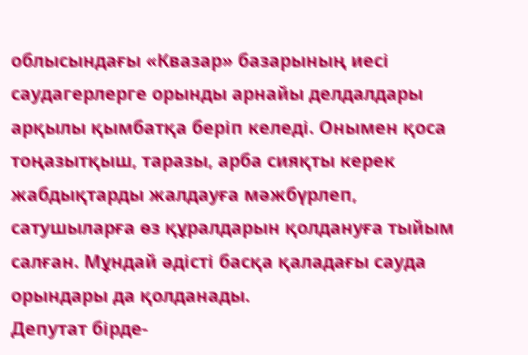облысындағы «Квазар» базарының иесі саудагерлерге орынды арнайы делдалдары арқылы қымбатқа беріп келеді. Онымен қоса тоңазытқыш, таразы, арба сияқты керек жабдықтарды жалдауға мәжбүрлеп, сатушыларға өз құралдарын қолдануға тыйым салған. Мұндай әдісті басқа қаладағы сауда орындары да қолданады.
Депутат бірде-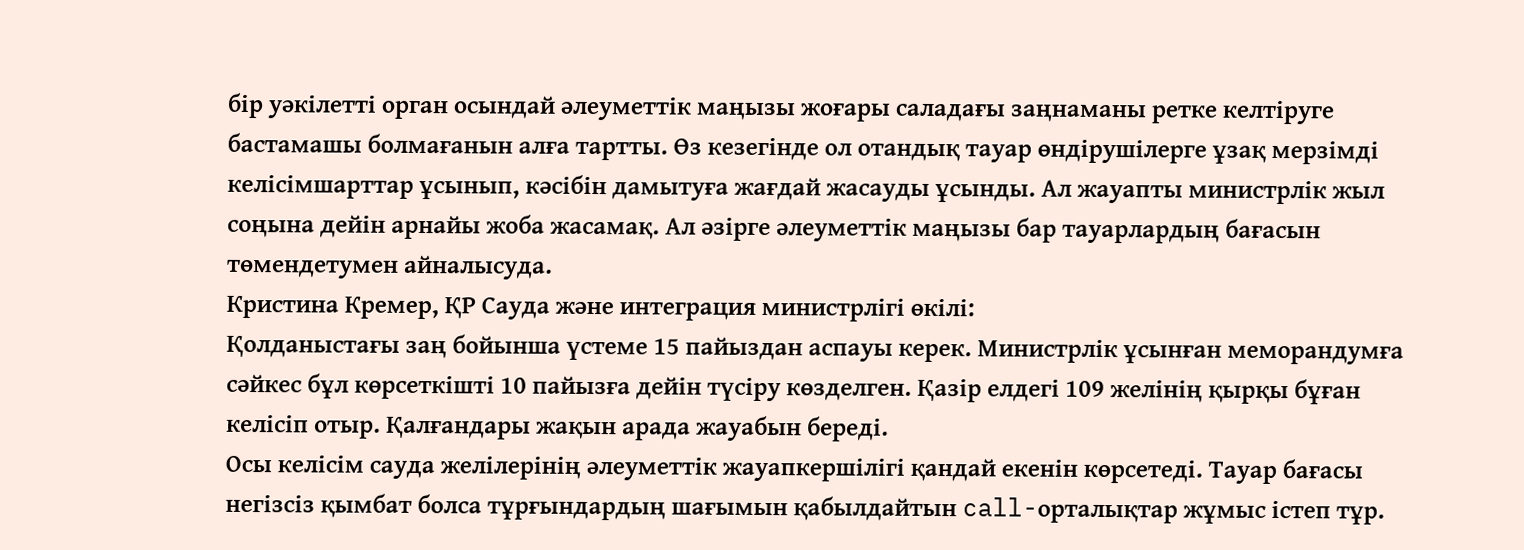бір уәкілетті орган осындай әлеуметтік маңызы жоғары саладағы заңнаманы ретке келтіруге бастамашы болмағанын алға тартты. Өз кезегінде ол отандық тауар өндірушілерге ұзақ мерзімді келісімшарттар ұсынып, кәсібін дамытуға жағдай жасауды ұсынды. Ал жауапты министрлік жыл соңына дейін арнайы жоба жасамақ. Ал әзірге әлеуметтік маңызы бар тауарлардың бағасын төмендетумен айналысуда.
Кристина Кремер, ҚР Сауда және интеграция министрлігі өкілі:
Қолданыстағы заң бойынша үстеме 15 пайыздан аспауы керек. Министрлік ұсынған меморандумға сәйкес бұл көрсеткішті 10 пайызға дейін түсіру көзделген. Қазір елдегі 109 желінің қырқы бұған келісіп отыр. Қалғандары жақын арада жауабын береді.
Осы келісім сауда желілерінің әлеуметтік жауапкершілігі қандай екенін көрсетеді. Тауар бағасы негізсіз қымбат болса тұрғындардың шағымын қабылдайтын call-орталықтар жұмыс істеп тұр.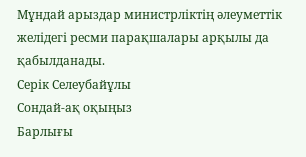Мұндай арыздар министрліктің әлеуметтік желідегі ресми парақшалары арқылы да қабылданады.
Серік Селеубайұлы
Сондай-ақ оқыңыз
Барлығы